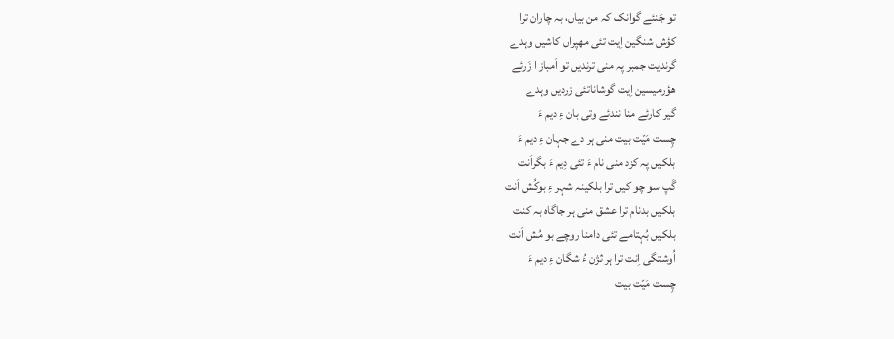تو جَنئے گوانک کہ من بیاں، بہ چاران ترا
کؤش شنگین اِیت تئی مھپراں کاشیں وہدے
گرندیت جمبر پہ منی ترندیں تو اَمباز ا زَرئے
ھؤرمیسین اِیت گوشاناتئی زردیں وہدے
گیر کارئے منا نندئے وتی بان ءِ دیم ءَ
چِست مَیّت بیت منی ہر دے جہان ءِ دیم ءَ
بلکیں پہ کزد منی نام ءَ تئی دِیم ءَ بگراَنت
گَپ سو چو کیں ترا بلکینہ شہر ءِ بوکُش اَنت
بلکیں بدنام ترا عشق منی ہر جاگاہ بہ کنت
بلکیں بُہتامے تئی دامنا روچے بو مُش اَنت
اُوشتگی اِنت ترا ہر ثژن ءُ شگان ءِ دیم ءَ
چِست مَیّت بیت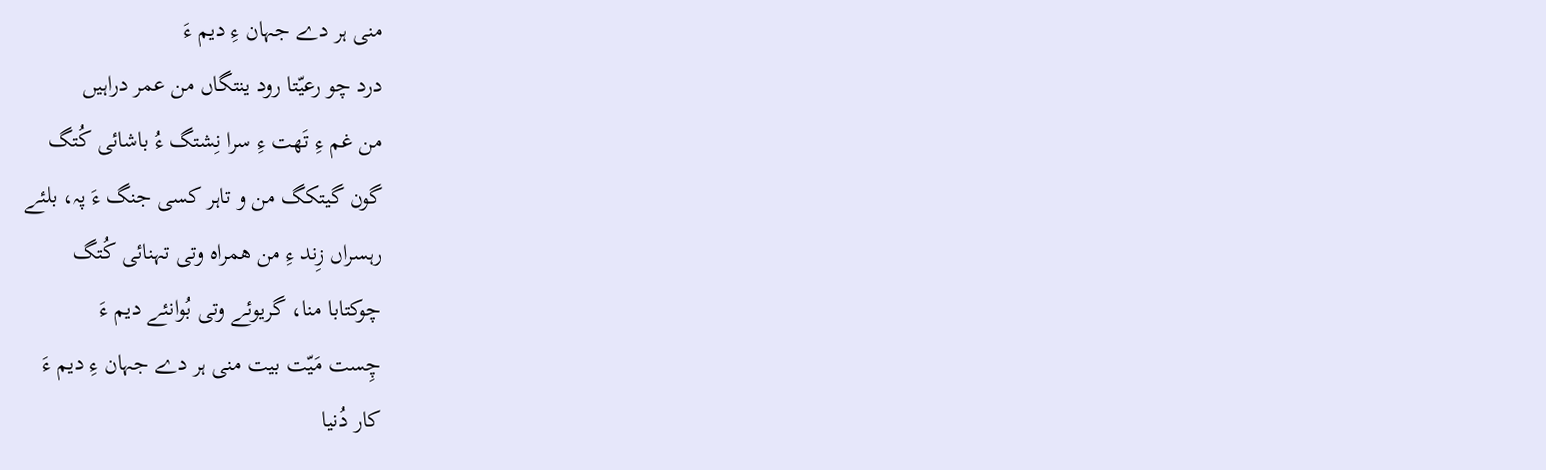منی ہر دے جہان ءِ دیم ءَ
درد چو رعیّتا رود ینتگاں من عمر دراہیں
من غم ءِ تَھت ءِ سرا نِشتگ ءُ باشائی کُتگ
گون گیتکگ من و تاہر کسی جنگ ءَ پہ، بلئے
رہسراں زِند ءِ من ھمراہ وتی تہنائی کُتگ
چوکتابا منا، گریوئے وتی بُوانئے دیم ءَ
چِست مَیّت بیت منی ہر دے جہان ءِ دیم ءَ
کار دُنیا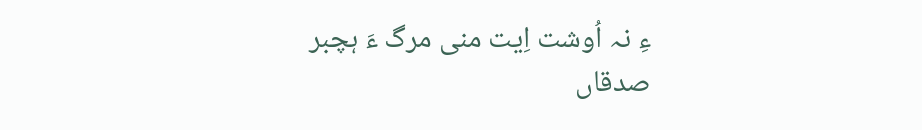ءِ نہ اُوشت اِیت منی مرگ ءَ ہچبر
صدقاں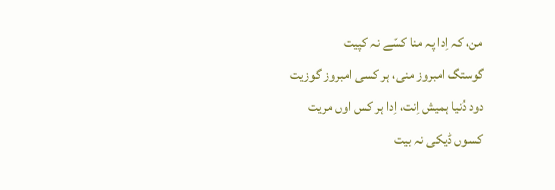من، کہ اِدا پہ منا کسّے نہ کپیت
گوستگ امبروز منی، ہر کسی امبروز گوزیت
دود دُنیا ہمیش اِنت، اِدا ہر کس اوں مریت
کسوں ڈیکی نہ بیت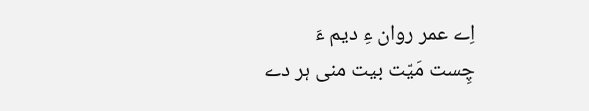اِے عمر روان ءِ دیم ءَ
چِست مَیّت بیت منی ہر دے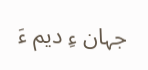جہان ءِ دیم ءَ